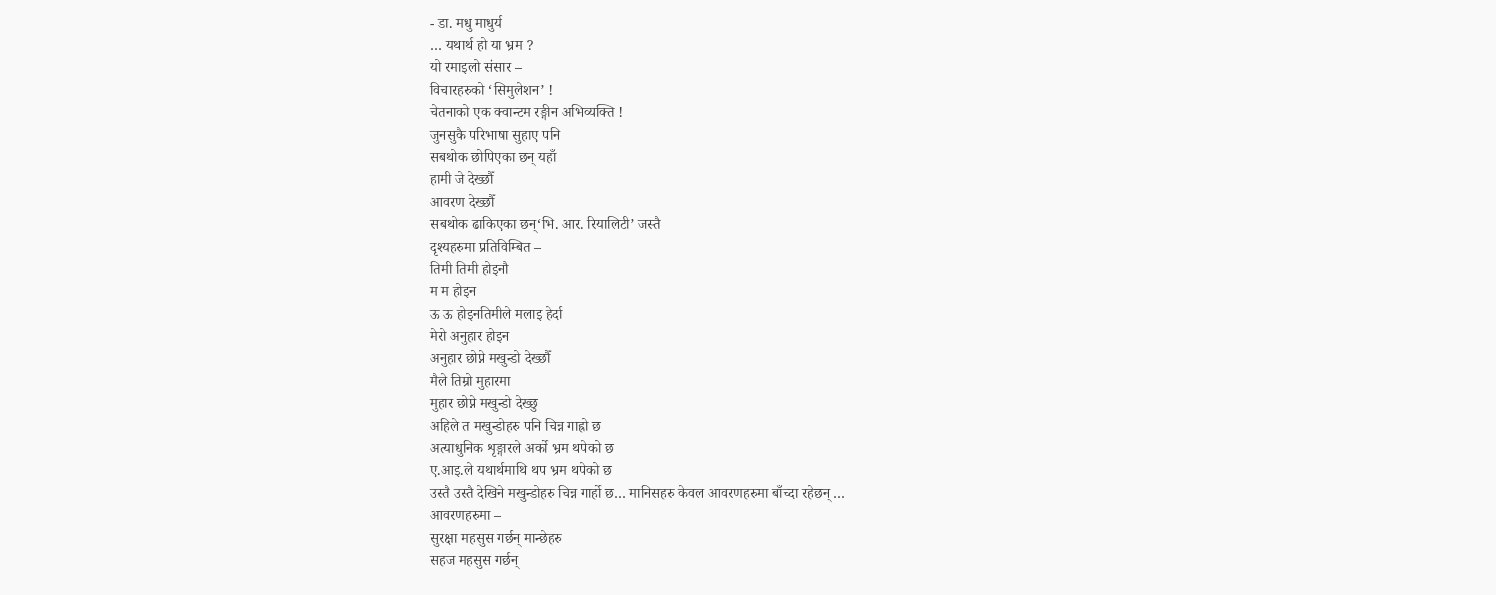- डा. मधु माधुर्य
… यथार्थ हो या भ्रम ?
यो रमाइलो संसार –
विचारहरुको ‘सिमुलेशन’ !
चेतनाको एक क्वान्टम रङ्गीन अभिव्यक्ति !
जुनसुकै परिभाषा सुहाए पनि
सबथोक छोपिएका छन् यहाँ
हामी जे देख्छौँ
आवरण देख्छौँ
सबथोक ढाकिएका छन्‘भि. आर. रियालिटी’ जस्तै
दृश्यहरुमा प्रतिविम्बित –
तिमी तिमी होइनौ
म म होइन
ऊ ऊ होइनतिमीले मलाइ हेर्दा
मेरो अनुहार होइन
अनुहार छोप्ने मखुन्डो देख्छौँ
मैले तिम्रो मुहारमा
मुहार छोप्ने मखुन्डो देख्छु
अहिले त मखुन्डोहरु पनि चिन्न गाह्रो छ
अत्याधुनिक शृङ्गारले अर्को भ्रम थपेको छ
ए.आइ.ले यथार्थमाथि थप भ्रम थपेको छ
उस्तै उस्तै देखिने मखुन्डोहरु चिन्न गार्हो छ… मानिसहरु केवल आवरणहरुमा बाँच्दा रहेछन् …
आवरणहरुमा –
सुरक्षा महसुस गर्छन् मान्छेहरु
सहज महसुस गर्छन्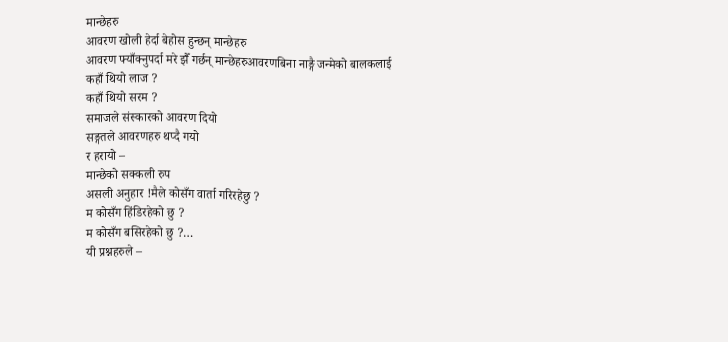मान्छेहरु
आवरण खोली हेर्दा बेहोस हुन्छन् मान्छेहरु
आवरण फ्याँक्नुपर्दा मरे झैँ गर्छन् मान्छेहरुआवरणबिना नाङ्गै जन्मेको बालकलाई
कहाँ थियो लाज ?
कहाँ थियो सरम ?
समाजले संस्कारको आवरण दियो
सङ्गतले आवरणहरु थप्दै गयो
र हरायो –
मान्छेको सक्कली रुप
असली अनुहार !मैले कोसँग वार्ता गरिरहेछु ?
म कोसँग हिंडिरहेको छु ?
म कोसँग बसिरहेको छु ?…
यी प्रश्नहरुले –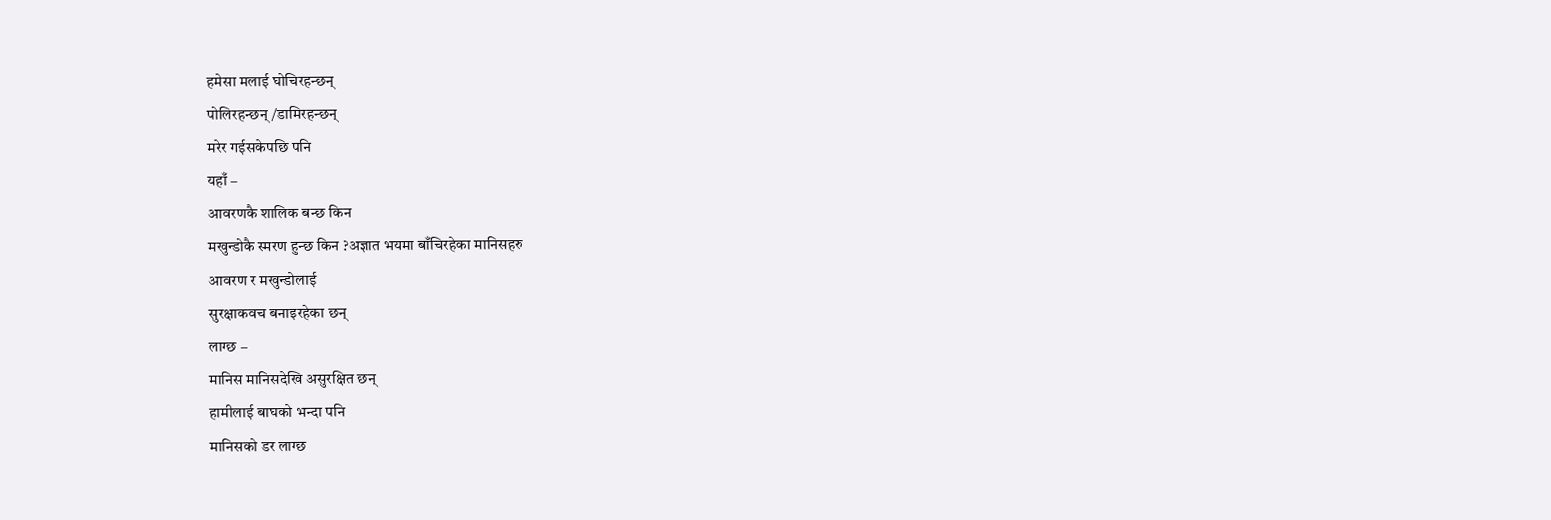हमेसा मलाई घोचिरहन्छन्
पोलिरहन्छन्/डामिरहन्छन्
मरेर गईसकेपछि पनि
यहाँ –
आवरणकै शालिक बन्छ किन
मखुन्डोकै स्मरण हुन्छ किन ?अज्ञात भयमा बाँचिरहेका मानिसहरु
आवरण र मखुन्डोलाई
सुरक्षाकवच बनाइरहेका छन्
लाग्छ –
मानिस मानिसदेखि असुरक्षित छन्
हामीलाई बाघको भन्दा पनि
मानिसको डर लाग्छ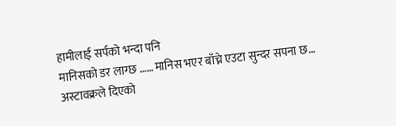हामीलाई सर्पको भन्दा पनि
मानिसको डर लाग्छ …… मानिस भएर बाँच्ने एउटा सुन्दर सपना छ…
अस्टावक्रले दिएको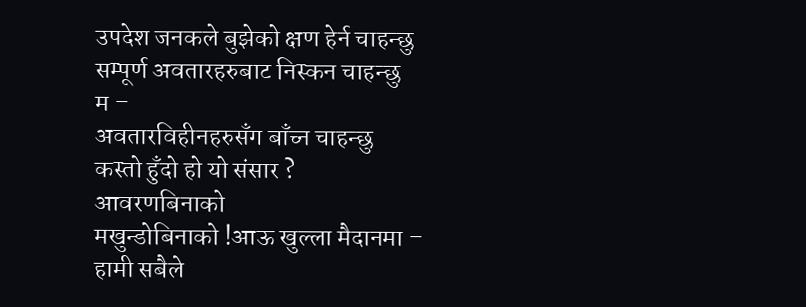उपदेश जनकले बुझेको क्षण हेर्न चाहन्छु
सम्पूर्ण अवतारहरुबाट निस्कन चाहन्छु
म –
अवतारविहीनहरुसँग बाँच्न चाहन्छु
कस्तो हुँदो हो यो संसार ?
आवरणबिनाको
मखुन्डोबिनाको !आऊ खुल्ला मैदानमा –
हामी सबैले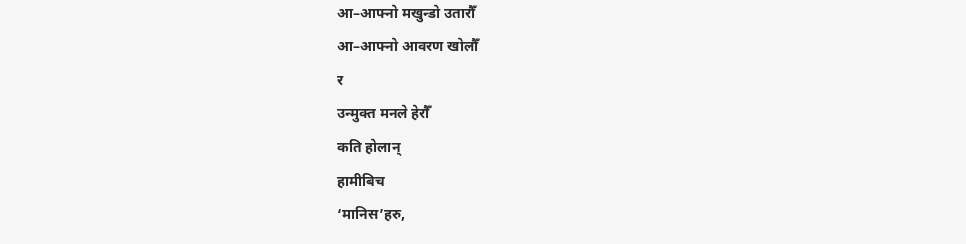आ–आफ्नो मखुन्डो उतारौँ
आ–आफ्नो आवरण खोलौँ
र
उन्मुक्त मनले हेरौँ
कति होलान्
हामीबिच
‘मानिस’हरु,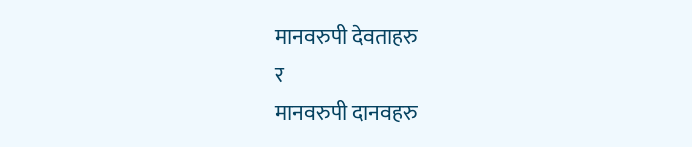मानवरुपी देवताहरु
र
मानवरुपी दानवहरु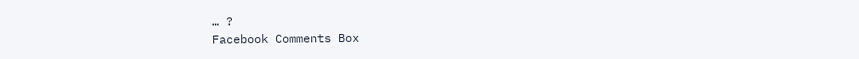… ?
Facebook Comments Box